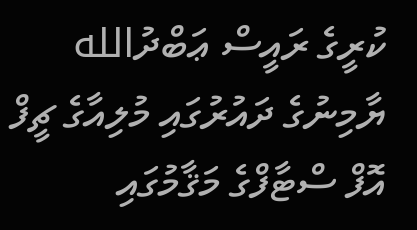ކުރީގެ ރައީސް ޢަބްދުالله ޔާމިނުގެ ދައުރުގައި މުލިއާގެ ޗީފް އޮފް ސްޓާފްގެ މަޤާމުގައި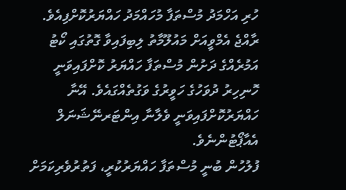ހުރި އަހްމަދު މުސްތަފާ މުހައްމަދު ހައްޔަރުކޮށްފިއެވެ.
ރާއްޖެ އެމްވީއަށް މައުލޫމާތު ލިބިފައިވާ ގޮތުގައި ކޯޓު އަމުރެއްގެ ދަށުން މުސްތަފާ ހައްޔަރު ކޮށްފައިވަނީ ހޮނިހިރު ދުވަހުގެ ހަވީރުގެ ވަގުތެއްގައެވެ. އޭނާ ހައްޔަރުކޮށްފައިވަނީ ވެލާނާ އިންޓަރނޭޝަނަލް އެއާޕޯޓުންނެވެ.
ފުލުހުން ބުނީ މުސްތަފާ ހައްޔަރުކުރީ، ފަތުރުވެރިކަމަށް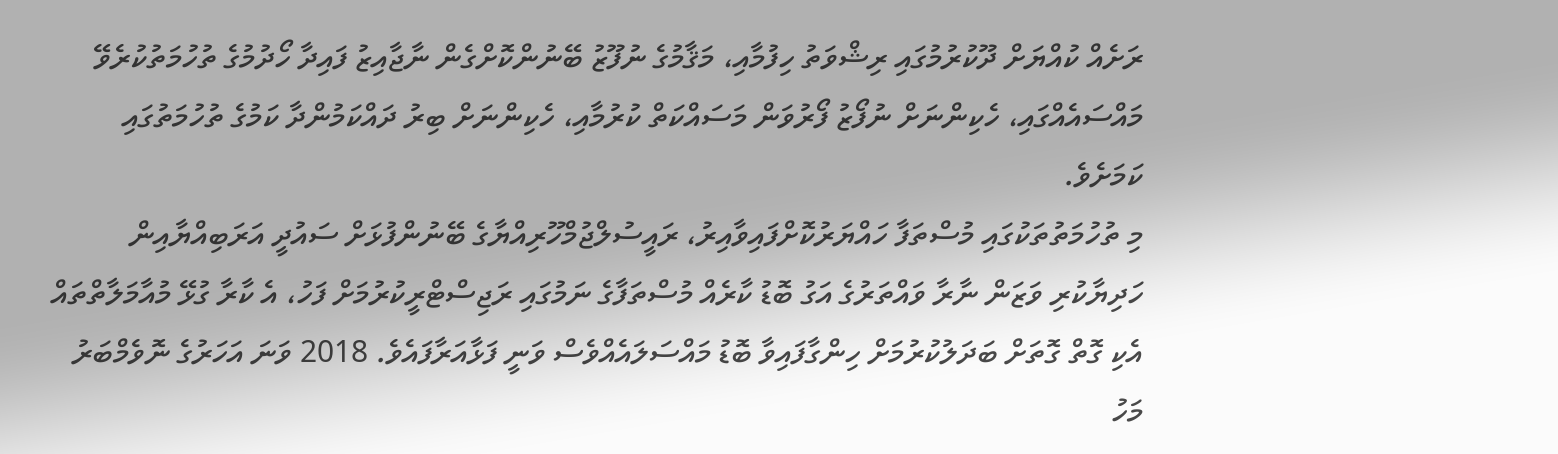ރަށެއް ކުއްޔަށް ދޫކުރުމުގައި ރިޝްވަތު ހިފުމާއި، މަޤާމުގެ ނުފޫޒު ބޭނުންކޮށްގެން ނާޖާއިޒު ފައިދާ ހޯދުމުގެ ތުހުމަތުކުރެވޭ މައްސައެއްގައި، ހެކިންނަށް ނުފޯޒު ފޯރުވަން މަސައްކަތް ކުރުމާއި، ހެކިންނަށް ބިރު ދައްކަމުންދާ ކަމުގެ ތުހުމަތުގައި ކަމަށެވެ.
މި ތުހުމަތުތަކުގައި މުސްތަފާ ހައްޔަރުކޮށްފައިވާއިރު، ރައީސުލްޖުމްހޫރިއްޔާގެ ބޭނުންފުޅަށް ސައުދީ އަރަބިއްޔާއިން ހަދިޔާކުރި ވަޒަން ނާރާ ވައްތަރުގެ އަގު ބޮޑު ކާރެއް މުސްތަފާގެ ނަމުގައި ރަޖިސްޓްރީކުރުމަށް ފަހު، އެ ކާރާ ގުޅޭ މުއާމަލާތްތައް އެކި ގޮތް ގޮތަށް ބަދަލުކުރުމަށް ހިންގާފައިވާ ބޮޑު މައްސަލައެއްވެސް ވަނީ ފަޅާއަރާފައެވެ. 2018 ވަނަ އަހަރުގެ ނޮވެމްބަރު މަހު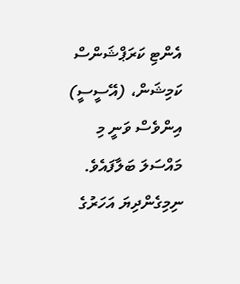އެންޓި ކަރަޕްޝަންސް ކަމިޝަން، (އޭސީސީ) އިންވެސް ވަނީ މި މައްސަލަ ބަލާފައެވެ.
ނިމިގެންދިޔަ އަހަރުގެ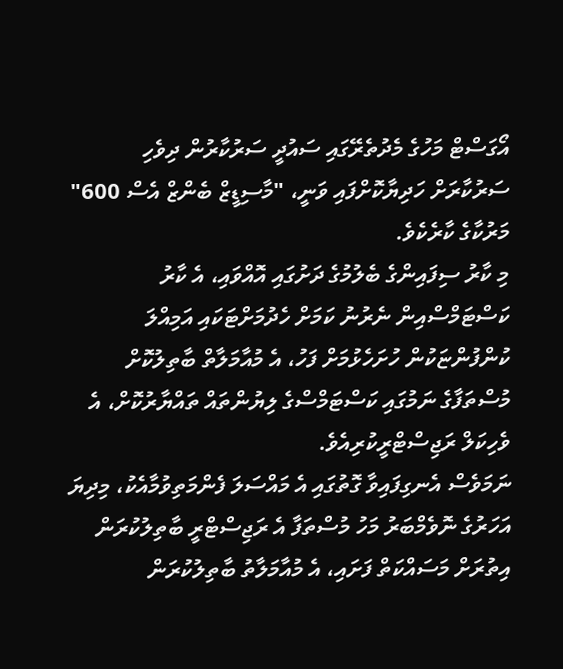އޯގަސްޓް މަހުގެ މެދުތެރޭގައި ސައުދީ ސަރުކާރުން ދިވެހި ސަރުކާރަށް ހަދިޔާކޮށްފައި ވަނީ، "މާސިޑީޒް ބެންޒް އެސް 600" މަރުކާގެ ކާރެކެވެ.
މި ކާރު ސިފައިންގެ ބެލުމުގެ ދަށުގައި އޮއްވައި، އެ ކާރު ކަސްޓަމްސްއިން ނެރުނު ކަމަށް ހެދުމަށްޓަކައި އަމިއްލަ ކުންފުންޏަކުން ހުށަހެޅުމަށް ފަހު، އެ މުއާމަލާތް ބާތިލުކޮށް މުސްތަފާގެ ނަމުގައި ކަސްޓަމްސްގެ ލިޔުންތައް ތައްޔާރުކޮށް، އެ ވެހިކަލް ރަޖިސްޓްރީކުރިއެވެ.
ނަމަވެސް އެނގިފައިވާ ގޮތުގައި އެ މައްސަލަ ފެންމަތިވުމާއެކު، މިދިޔަ އަހަރުގެ ނޮވެމްބަރު މަހު މުސްތަފާ އެ ރަޖިސްޓްރީ ބާތިލުކުރަން އިތުރަށް މަސައްކަތް ފަށައި، އެ މުއާމަލާތު ބާތިލުކުރަން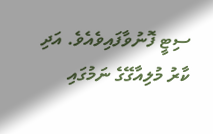ސިޓީ ފޮނުވާފައިވެއެވެ. އަދި ކާރު މުލިއާގޭގެ ނަމުގައި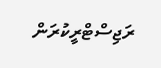ރަޖިސްޓްރީކުރަން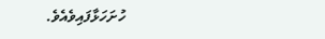ހުށަހަޅާފައިވެއެވެ.